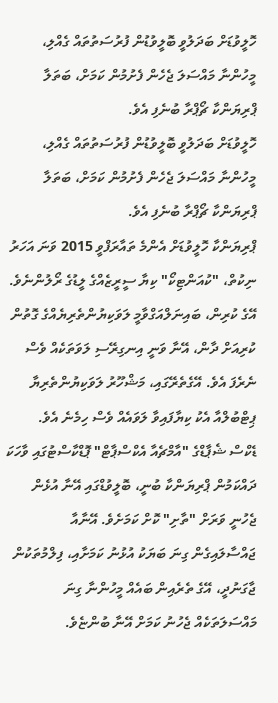ހޮލީވުޑަށް ބަދަލުވީ ބޮލީވުޑުން ފުރުސަތުތައް ގެއްލި، މީހުންނާ މައްސަލަ ޖެހެން ފެށުމުން ކަމަށް، ބަތަލާ ޕްރިޔަންކާ ޗޯޕްރާ ބުނެފި އެވެ.
ހޮލީވުޑަށް ބަދަލުވީ ބޮލީވުޑުން ފުރުސަތުތައް ގެއްލި، މީހުންނާ މައްސަލަ ޖެހެން ފެށުމުން ކަމަށް، ބަތަލާ ޕްރިޔަންކާ ޗޯޕްރާ ބުނެފި އެވެ.
ޕްރިޔަންކާ ހޮލީވުޑަށް އެންމެ ތައާރަފްވީ 2015 ވަނަ އަހަރު ނިކުތް، "ކުއަންޓިކޯ" ކިޔާ ސީރީޒެއްގެ ލީޑުގެ ރޯލުންނެވެ. އޭގެ ކުރިން، ބައިނަލްއަގްވާމީ ލަވަކިޔުންތެރިޔެއްގެ ގޮތުން ކުރިއަށް ދާން، އޭނާ ވަނީ އިނގިރޭސި ލަވަތަކެއް ވެސް ނެރެފަ އެވެ. އޭގެތެރޭގައި، މަޝްހޫރު ލަވަކިޔުންތެރިޔާ ޕިޓްބުލްއާ އެކު ކިޔާފައިވާ ލަވައެއް ވެސް ހިމެނެ އެވެ.
ޑެކްސް ޝެޕާޑްގެ "އާމްޗެއާ އެކްސްޕާޓް" ޕޮޑްކާސްޓުގައި ވާހަކަ ދައްކަމުން ޕްރިޔަންކާ ބުނީ، ބޮލީވުޑްގައި އޭނާ އުޅެން ޖެހުނީ ވަރަށް "ތާށި" ކޮށް ކަމަށެވެ. އޭނާއާ ޖައްސާލައިގެން ގިނަ ބަޔަކު އުޅުނު ކަމަށާއި، ފިލްމުތަކުން ޖާގަނުދީ، އޭގެ ތެރެއިން ބައެއް މީހުންނާ ގިނަ މައްސަލަތަކެއް ޖެހުނު ކަމަށް އޭނާ ބުންޏެވެ.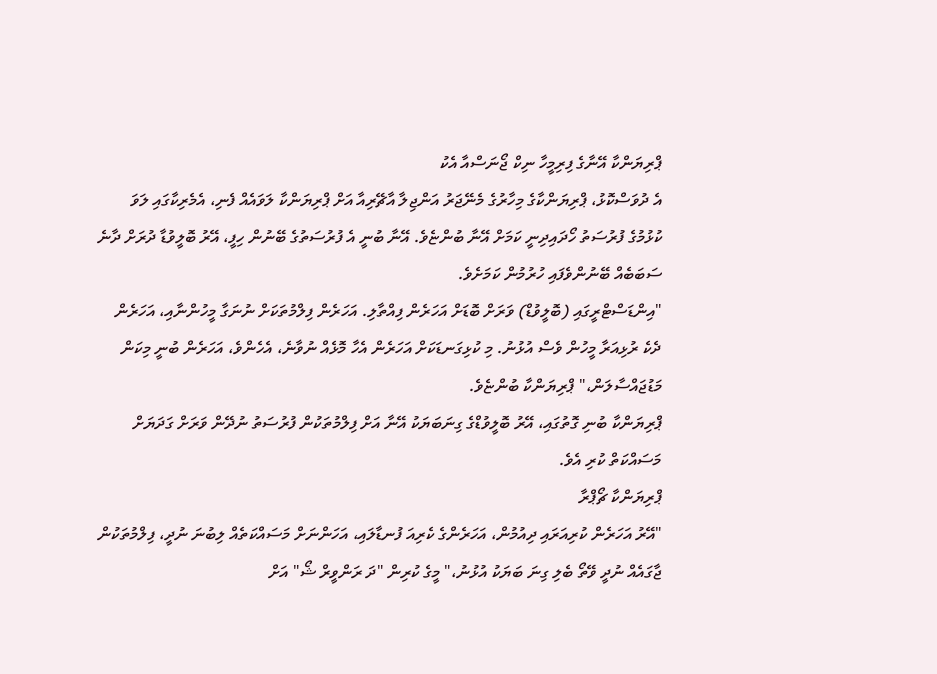ޕްރިޔަންކާ އޭނާގެ ފިރިމީހާ ނިކް ޖޯނަސްއާ އެކު
އެ ދުވަސްކޮޅު، ޕްރިޔަންކާގެ މިހާރުގެ މެނޭޖަރު އަންޖިލާ އާޗޭރިއާ އަށް ޕްރިޔަންކާ ލަވައެއް ފެނި، އެމެރިކާގައި ލަވަ ކުޅުމުގެ ފުރުސަތު ހޯދައިދިނީ ކަމަށް އޭނާ ބުންޏެވެ. އޭނާ ބުނީ އެ ފުރުސަތުގެ ބޭނުން ހިފީ، އޭރު ބޮލީވުޑާ ދުރަށް ދާނެ ސަބަބެއް ބޭނުންވެފައި ހުރުމުން ކަމަށެވެ.
"އިންޑަސްޓްރީގައި (ބޮލީވުޑް) ވަރަށް ބޮޑަށް އަހަރެން ފިއްތާލި. އަހަރެން ފިލްމުތަކަށް ނުނަގާ މީހުންނާއި، އަހަރެން ދެކެ ރުޅިއަރާ މީހުން ވެސް އުޅުނު. މި ކުޅިގަނޑަކަށް އަހަރެން އެހާ މޮޅެއް ނުވާނެ، އެހެންވެ، އަހަރެން ބުނީ މިކަން މަޑުޖައްސާލަން،" ޕްރިޔަންކާ ބުންޏެވެ.
ޕްރިޔަންކާ ބުނި ގޮތުގައި، އޭރު ބޮލީވުޑްގެ ގިނަބަޔަކު އޭނާ އަށް ފިލްމުތަކުން ފުރުސަތު ނުދޭން ވަރަށް ގަދަޔަށް މަސައްކަތް ކުރި އެވެ.
ޕްރިޔަންކާ ޗޯޕްރާ
"އޭރު އަހަރެން ކުރިއަރައި ދިއުމުން، އަހަރެންގެ ކެރިއަ ފުނޑާލައި، އަހަންނަށް މަސައްކަތެއް ލިބުނަ ނުދީ، ފިލްމުތަކުން ޖާގައެއް ނުދީ ވޭތޯ ބެލި ގިނަ ބަޔަކު އުޅުނު،" މީގެ ކުރިން "ދަ ރަންވީރް ޝޯ" އަށް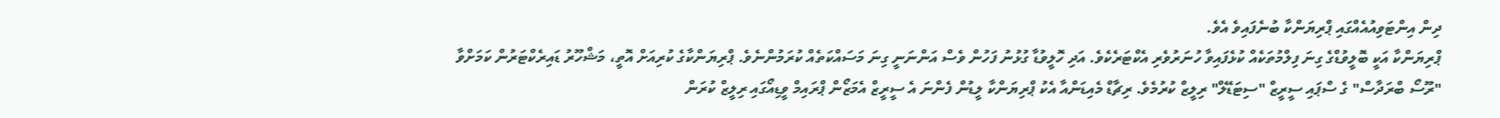ދިން އިންޓަވިއުއެއްގައި ޕްރިޔަންކާ ބުނެފައިވެ އެވެ.
ޕްރިޔަންކާ އަކީ ބޮލީވުޑްގެ ގިނަ ފިލްމުތަކެއް ކުޅެފައިވާ ހުނަރުވެރި އެކްޓަރެކެވެ. އަދި ހޮލީވުޑާ ގުޅުނު ފަހުން ވެސް އަންނަނީ ގިނަ މަސައްކަތެއް ކުރަމުންނެވެ. ޕްރިޔަންކާގެ ކުރިއަށް އޮތީ، މަޝްހޫރު ޑައިރެކްޓަރުން ކަމަށްވާ "ރޫސޯ ބްރަދާސް" ގެ ސްޕައި ސީރީޒް "ސިޓަޑޭލް" ރިލީޒް ކުރުމެވެ. ރިޗާޑް މެއިޑަންއާ އެކު ޕްރިޔަންކާ ލީޑުން ފެންނަ އެ ސީރީޒް އެމަޒޯން ޕްރައިމް ވީޑިއޯގައި ރިލީޒް ކުރަން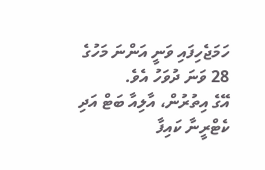ހަމަޖެހިފައި ވަނީ އަންނަ މަހުގެ 28 ވަނަ ދުވަހު އެވެ.
އޭގެ އިތުރުން، އާލިއާ ބަޓް އަދި ކެޓްރީނާ ކައިފާ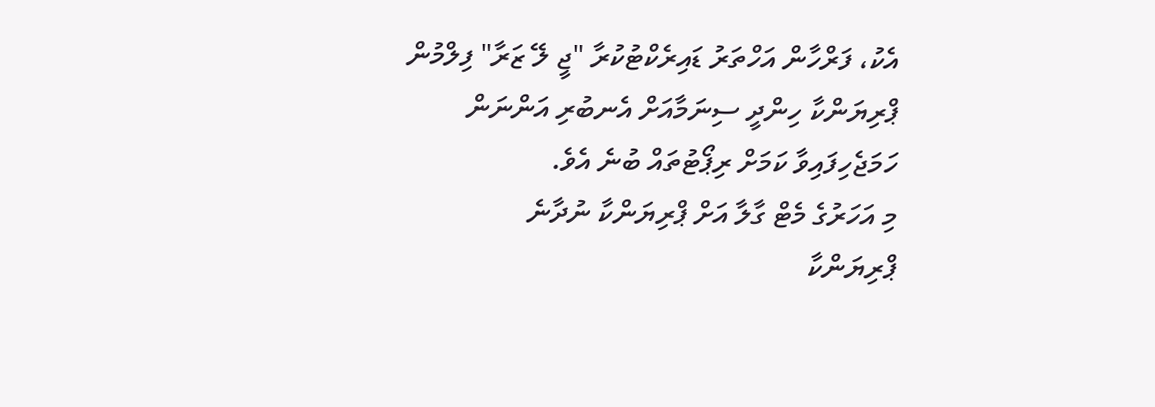އެކު، ފަރްހާން އަހްތަރު ޑައިރެކްޓުކުރާ "ޖީ ލޭ ޒަރާ" ފިލްމުން ޕްރިޔަންކާ ހިންދީ ސިނަމާއަށް އެނބުރި އަންނަން ހަމަޖެހިފައިވާ ކަމަށް ރިޕޯޓުތައް ބުނެ އެވެ.
މި އަހަރުގެ މެޓް ގާލާ އަށް ޕްރިޔަންކާ ނުދާނެ
ޕްރިޔަންކާ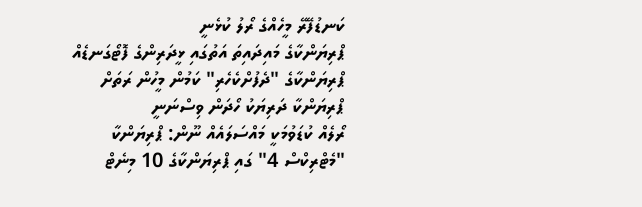ކަނޑުފޭރޭ މީހެއްގެ ރޯލު ކުޅެނީ
ޕްރިޔަންކާގެ މައިދައިތަ އަތުގައި ޅީދަރިންގެ ފޮޓޯގަނޑެއް
ޕްރިޔަންކާގެ "ދެފުށްކެހެރި" ކަމުން މީހުން ރަތަށް
ޕްރިޔަންކާ ދަރިޔަކު ހޯދަން ވިސްނަނީ
ރޯލެއް ކުޑަވުމަކީ މައްސަލައެއް ނޫން: ޕްރިޔަންކާ
"މެޓްރިކްސް 4" ގައި ޕްރިޔަންކާގެ 10 މިނެޓް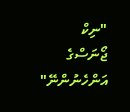"ނިކް ޖޯނަސްގެ އަންހެނުންނޭ"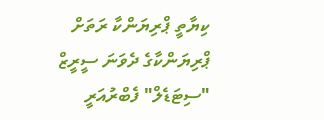ކިޔާތީ ޕްރިޔަންކާ ރަތަށް
ޕްރިޔަންކާގެ ދެވަނަ ސީރީޒް "ސިޓަޑެލް" ފެބްރުއަރީ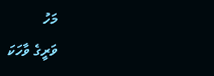މަހު
ވަރީގެ ވާހަކަ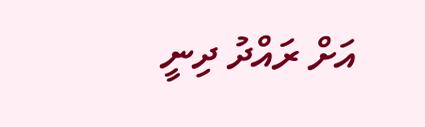އަށް ރައްދު ދިނީ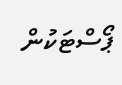ޕޯސްޓަކުން